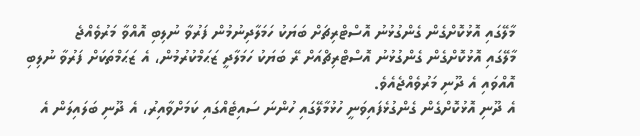މާލޭގައި އޮޅުކޮށްގެން ގެންގުޅުނު އޮސްޓްރިޗަށް ބަޔަކު ހަމަލާދިނުމުން ފަރުވާ ނުލިބި އޮއްވާ މަރުވެއްޖެ
މާލޭގައި އޮޅުކޮށްގެން ގެންގުޅުނު އޮސްޓްރިޗްއަށް ރޭ ބަޔަކު ހަމަލާދީ ޒަޙަމްކުރުމުން، އެ ޒަޙަމްތަކަށް ފަރުވާ ނުލިބި އޮއްވައި އެ ދޫނި މަރުވެއްޖެއެވެ.
އެ ދޫނި އޮޅުކޮށްގެން ގެންގުޅެފައިވަނީ ހުޅުމާލޭގައި ހުންނަ ސައިޓެއްގައި ކަމަށްވާއިރު، އެ ދޫނި ބަލައިލަން އެ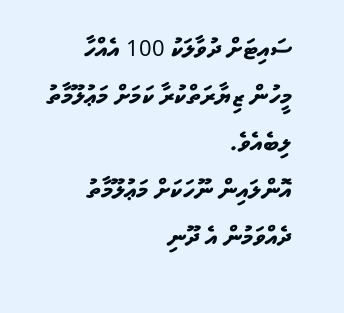ސައިޓަށް ދުވާލަކު 100 އެއްހާ މީހުން ޒިޔާރަތްކުރާ ކަމަށް މަޢުލޫމާތު ލިބެއެވެ.
އޮންލައިން ނޫހަކަށް މަޢުލޫމާތު ދެއްވަމުން އެ ދޫނި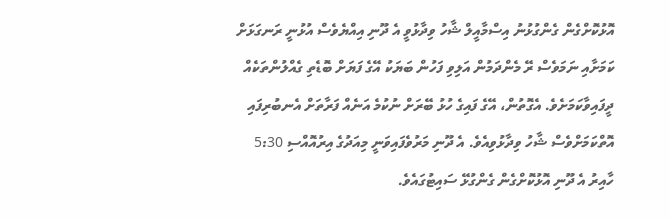އޮޅުކޮށްގެން ގެންގުޅުނު އިސްމާއީލް ޝާހު ވިދާޅުވީ އެ ދޫނި އިއްޔެވެސް އުޅުނީ ރަނގަޅަށް ކަމަށާއި ނަމަވެސް ރޭ މެންދަމުން އަލިވި ފަހުން ބަޔަކު އޭގެ ފަޔަށް ބޮޑެތި ގެއްލުންތަކެއް ދީފައިވާކަމަށެވެ. އެގޮތުން، އޭގެ ފައިގެ ހުޅު ބޭރަށް ނުކުމެ އަނެއް ފަރާތަށް އެނބުރިފައި އޮތްކަމަށްވެސް ޝާހު ވިދާޅުވިއެވެ. އެ ދޫނި މަރުވެފައިވަނީ މިއަދުގެ އިރުއޮއްސި 5:30 ހާއިރު އެ ދޫނި އޮޅުކޮށްގެން ގެންގުޅޭ ސައިޓުގައެވެ.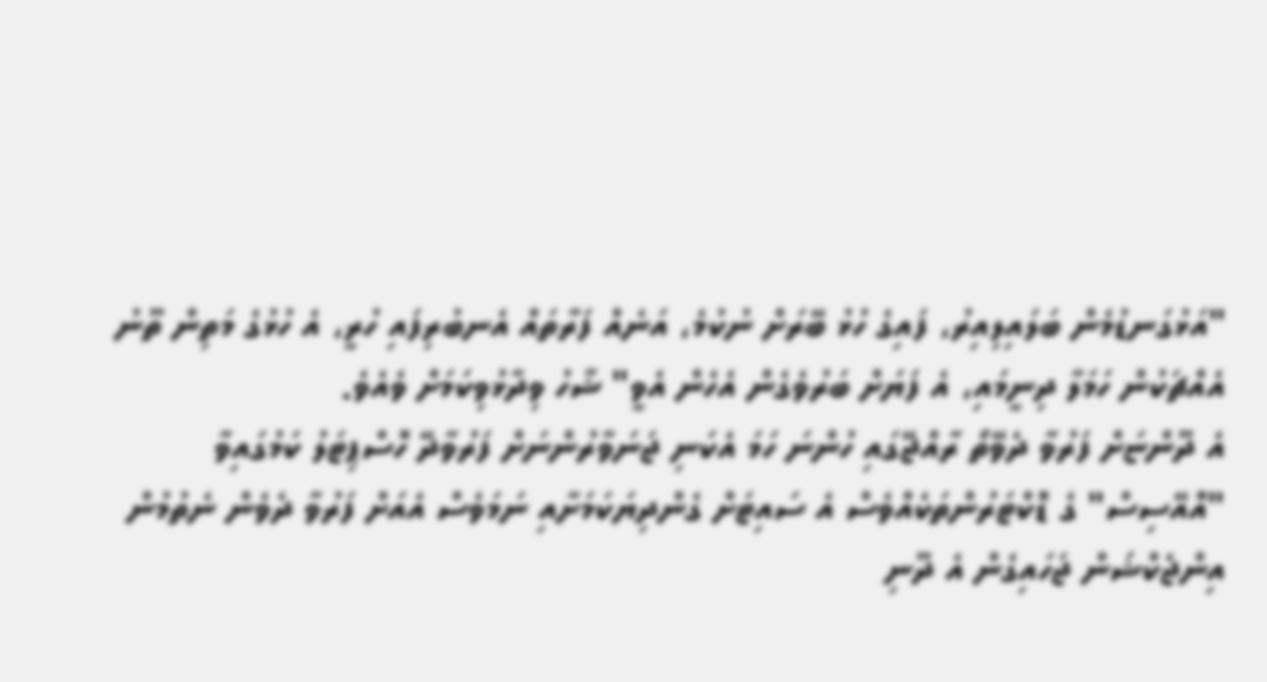"އަޅުގަނޑުމެން ބަލައިލިއިރު، ފައިގެ ހުޅު ބޭރަށް ނުކުމެ، އަނެއް ފަރާތައް އެނބުރިފައި ހުރީ، އެ ހުޅުގެ މަތިން ތޫނު އެއްޗަކުން ހަމަލާ ދިނީމައި، އެ ފަޔަށް ބަރުވެގެން އެހެން އެވީ" ޝާހު ވިދާޅުވިކަމަށް ވެއެވެ.
އެ ދޫންޏަށް ފަރުވާ ދެވޭތޯ ރާއްޖޭގައި ހުންނަ ހަމަ އެކަނި ޖަނަވާރުންނަށް ފަރުވާދޭ ހޮސްޕިޓަލު ކަމުގައިވާ "އޮއޭސިސް" ގެ ޑޮކްޓަރުންތަކެއްވެސް އެ ސައިޓަށް ގެންދިޔަކަމަށާއި ނަމަވެސް އެއަށް ފަރުވާ ދެވެން ނެތުމުން އިންޖެކްޝަން ޖަހައިގެން އެ ދޫނި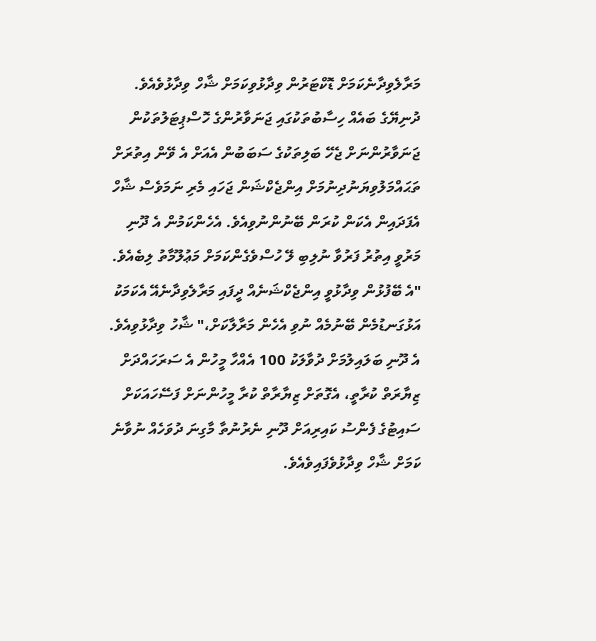މަރާލެވިދާނެކަމަށް ޑޮކްޓަރުން ވިދާޅުވިކަމަށް ޝާހް ވިދާޅުވެއެވެ.
ދުނިޔޭގެ ބައެއް ހިސާބުތަކުގައި ޖަނަވާރުންގެ ހޮސްޕިޓަލުތަކުން ޖަނަވާރުންނަށް ޖެހޭ ބަލިތަކުގެ ސަބަބުން އެއަށް އެ ވޭން އިތުރަށް ތަޙައްމަލުވިޔަނުދިނުމަށް އިންޖެކްޝަން ޖަހައި މެރި ނަމަވެސް ޝާހް އެފަދައިން އެކަން ކުރަން ބޭނުންނުވިއެވެ. އެހެންކަމުން އެ ދޫނި މަރުވީ އިތުރު ފަރުވާ ނުލިބި ލޭ ހުސްވެގެންކަމަށް މަޢުލޫމާތު ލިބެއެވެ.
"އެ ބޭފުޅުން ވިދާޅުވީ އިންޖެކްޝަނެއް ދީފައި މަރާލެވިދާނެއޭ އެކަމަކު އަޅުގަނޑުމެން ބޭނުމެއް ނުވި އެހެން މަރާލާކަށް،" ޝާހު ވިދާޅުވިއެވެ.
އެ ދޫނި ބަލައިލުމަށް ދުވާލަކު 100 އެއްހާ މީހުން އެ ސަރަހައްދަށް ޒިޔާރަތް ކުރާތީ، އެގޮތަށް ޒިޔާރާތް ކުރާ މީހުންނަށް ފަސޭހައަކަށް ސައިޓުގެ ފެންސު ކައިރިއަށް ދޫނި ނެރުނުތާ މާގިނަ ދުވަހެއް ނުވާނެ ކަމަށް ޝާހް ވިދާޅުވެފައިވެއެވެ.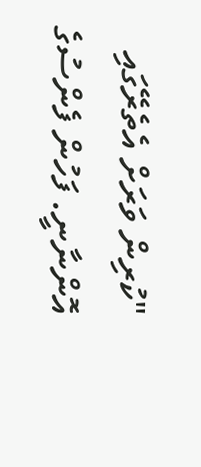"ކުރިން ވަރަށް އެތެރޭގައި އޮންނާނީ. ފަހުން ފެންސުގެ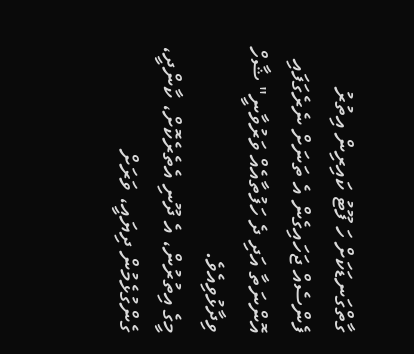ގާތްގަނޑަކަށް ހަ ފޫޓު ކައިރިން އިތުރު ފެންސެއް ޖަހައިގެން އެ ތަނަށް ނެރެގަފައި އޮންނަތާ އަދި ދެ ހަފުތާއެއް ވަރުވާނީ" ޝާހް ވިދާޅުވިއެވެ.
މީގެ އިތުރުން، އެ ދޫނި އެތެރެކޮށް، ކާންދީ، ގެންގުޅެމުން ދިޔައީ، ވަރަށް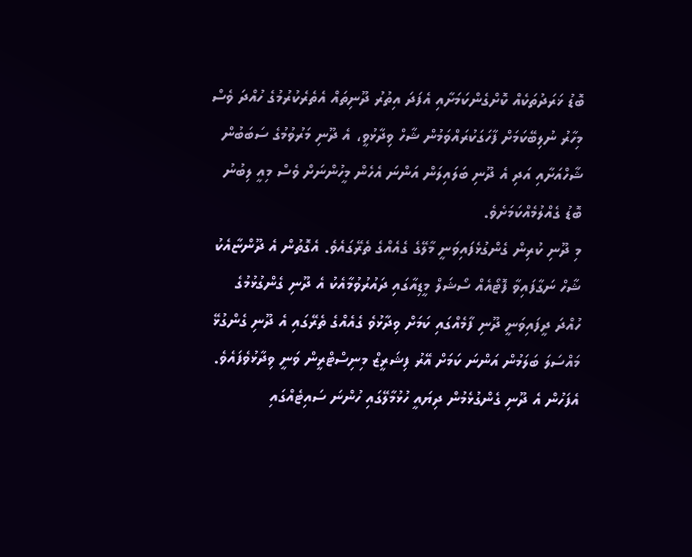ބޮޑު ޚަރަދުތަކެއް ކޮށްގެންކަމަށާއި އެފަދަ އިތުރު ދޫނިތައް އެތެރެކުރުމުގެ ހުއްދަ ވެސް މިހާރު ނުލިބޭކަމަށް ފާހަގަކުރައްވަމުން ޝާހް ވިދާޅުވީ، އެ ދޫނި މަރުވުމުގެ ސަބަބުން ޝާހްއަށާއި އަދި އެ ދޫނި ބަލައިލަން އަންނަ އެހެން މީހުންނަށް ވެސް މިއީ ލިބުނު ބޮޑު ގެއްލުމެއްކަމަށެވެ.
މި ދޫނި ކުރިން ގެންގުޅެފައިވަނީ މާލޭގެ ގެއެއްގެ ތެރޭގައެވެ. އެގޮތުން އެ ދޫންޏާއެކު ޝާހް ނަގާފައިވާ ފޮޓޯއެއް ސޯޝަލް މީޑިއާގައި ދައުރުވުމާއެކު އެ ދޫނި ގެންގުޅުމުގެ ހުއްދަ ދީފައިވަނީ ދޫނި ފާމެއްގައި ކަމަށް ވިދާޅުވެ ގެއެއްގެ ތެރޭގައި އެ ދޫނި ގެންގުޅޭ މައްސަލަ ބަލަމުން އަންނަ ކަމަށް އޭރު ފިޝަރީޒް މިނިސްޓްރީން ވަނީ ވިދާޅުވެފައެވެ.
އެފަހުން އެ ދޫނި ގެންގުޅެމުން ދިޔައީ ހުޅުމާލޭގައި ހުންނަ ސައިޓެއްގައި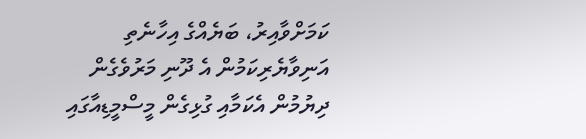ކަމަށްވާއިރު، ބަޔެއްގެ އިހާނެތި އަނިވާޔެރިކަމުން އެ ދޫނި މަރުވެގެން ދިޔުމުން އެކަމާއި ގުޅިގެން މީސްމީޑިއާގައި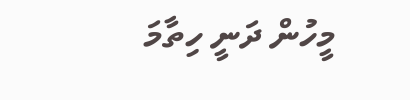މީހުން ދަނީ ހިތާމަ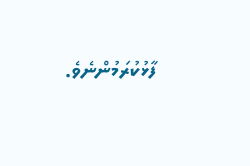ފާޅުކުރަމުންނެވެ.